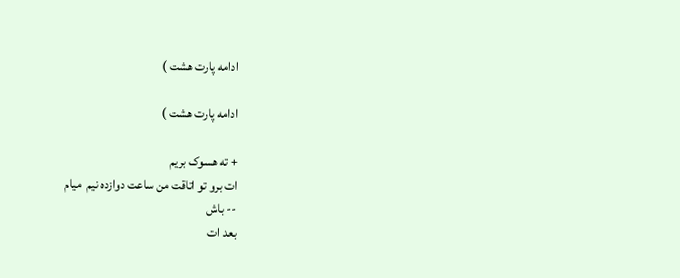ادامه پارت هشت )

ادامه پارت هشت )

+ ته هسوک بریم
ات برو تو اتاقت من ساعت دوازده نیم  میام
-- باش
بعد ات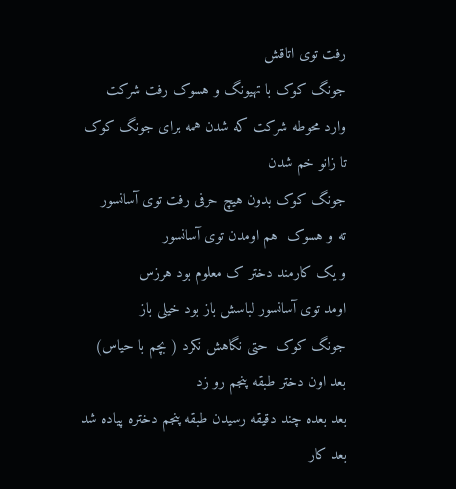رفت توی اتاقش
جونگ کوک با تهیونگ و هسوک رفت شرکت
وارد محوطه شرکت که شدن همه برای جونگ کوک تا زانو خم شدن
جونگ کوک بدون هیچ حرفی رفت توی آسانسور
ته و هسوک  هم اومدن توی آسانسور
و یک کارمند دختر ک معلوم بود هرزس
اومد توی آسانسور لباسش باز بود خیلی باز
جونگ کوک  حتی نگاهش نکرد ( بچم با حیاس)
بعد اون دختر طبقه پنجم رو زد
بعد بعده چند دقیقه رسیدن طبقه پنجم دختره پیاده شد بعد کار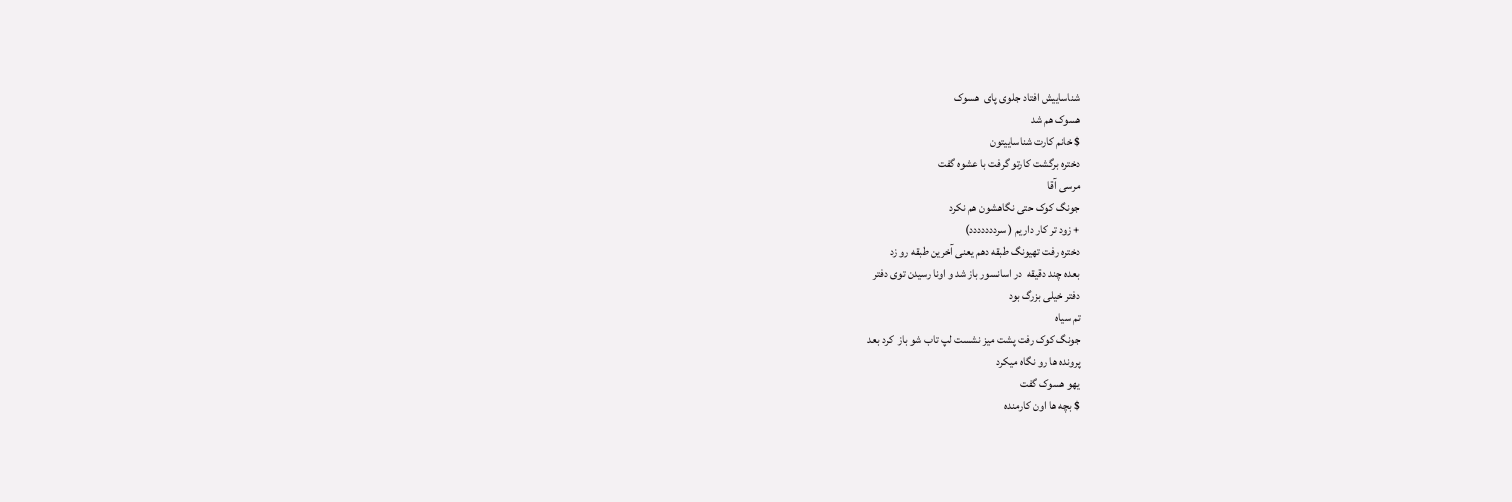شناساییش افتاد جلوی پای  هسوک
هسوک هم شد
$ خانم کارت شناساییتون
دختره برگشت کارتو گرفت با عشوه گفت
مرسی آقا
جونگ کوک حتی نگاهشون هم نکرد
+ زود تر کار داریم ( سرددددددد)
دختره رفت تهیونگ طبقه دهم یعنی آخرین طبقه رو زد
بعده چند دقیقه  در اسانسور باز شد و اونا رسیدن توی دفتر
دفتر خیلی بزرگ بود
تم سیاه
جونگ کوک رفت پشت میز نشست لپ تاب شو باز  کرد بعد
پرونده ها رو نگاه میکرد
یهو هسوک گفت
$ بچه ها اون کارمنده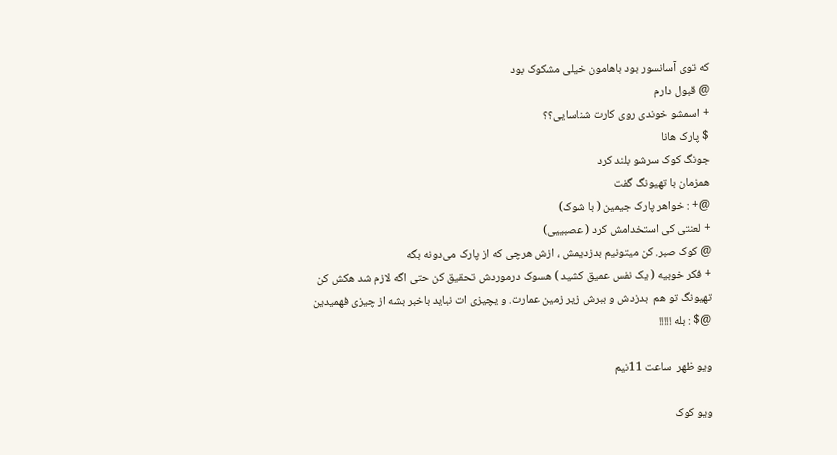که توی آسانسور بود باهامون خیلی مشکوک بود
@ قبول دارم
+ اسمشو خوندی روی کارت شناسایی؟؟
$ پارک هانا
جونگ کوک سرشو بلند کرد
همزمان با تهیونگ گفت
@+ : خواهر پارک جیمین ( با شوک)
+ لعنتی کی استخدامش کرد ( عصبییی)
@ کوک صبر. کن میتونیم بدزدیمش ، ازش هرچی که از پارک می‌دونه بگه
+ فکر خوبیه ( یک نفس عمیق کشید ) هسوک درموردش تحقیق کن حتی اگه لازم شد هکش کن
تهیونگ تو هم  بدزدش و ببرش زیر زمین عمارت. و یچیزی ات نباید باخبر بشه از چیزی فهمیدین
@$ : بله !!!!!

ویو ظهر  ساعت 11نیم

ویو کوک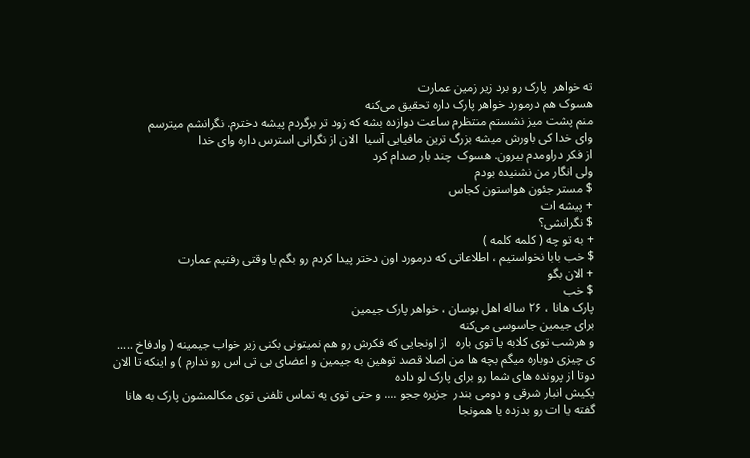ته خواهر  پارک رو برد زیر زمین عمارت
هسوک هم درمورد خواهر پارک داره تحقیق می‌کنه
منم پشت میز نشستم منتظرم ساعت دوازده بشه که زود تر برگردم پیشه دخترم. نگرانشم میترسم
وای خدا کی باورش میشه بزرگ ترین مافیایی آسیا  الان از نگرانی استرس داره وای خدا
از فکر دراومدم بیرون. هسوک  چند بار صدام کرد
ولی انگار من نشنیده بودم
$ مستر جئون هواستون کجاس
+ پیشه ات
$ نگرانشی؟
+ به تو چه ( کلمه کلمه )
$ خب بابا نخواستیم ، اطلاعاتی که درمورد اون دختر پیدا کردم رو بگم یا وقتی رفتیم عمارت
+ الان بگو
$ خب
پارک هانا ، ۲۶ ساله اهل بوسان ، خواهر پارک جیمین
برای جیمین جاسوسی می‌کنه
و هرشب توی کلابه یا توی باره   از اونجایی که فکرش رو هم نمیتونی بکنی زیر خواب جیمینه ( وادفاخ ‌..... ی چیزی دوباره میگم بچه ها من اصلا قصد توهین به جیمین و اعضای بی تی اس رو ندارم ) و اینکه تا الان دوتا از پرونده های شما رو برای پارک لو داده
یکیش انبار شرقی و دومی بندر  جزیره ججو .... و حتی توی یه تماس تلفنی توی مکالمشون پارک به هانا گفته یا ات رو بدزده یا همونجا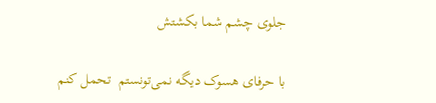جلوی چشم شما بکشتش

با حرفای هسوک دیگه نمی‌تونستم  تحمل کنم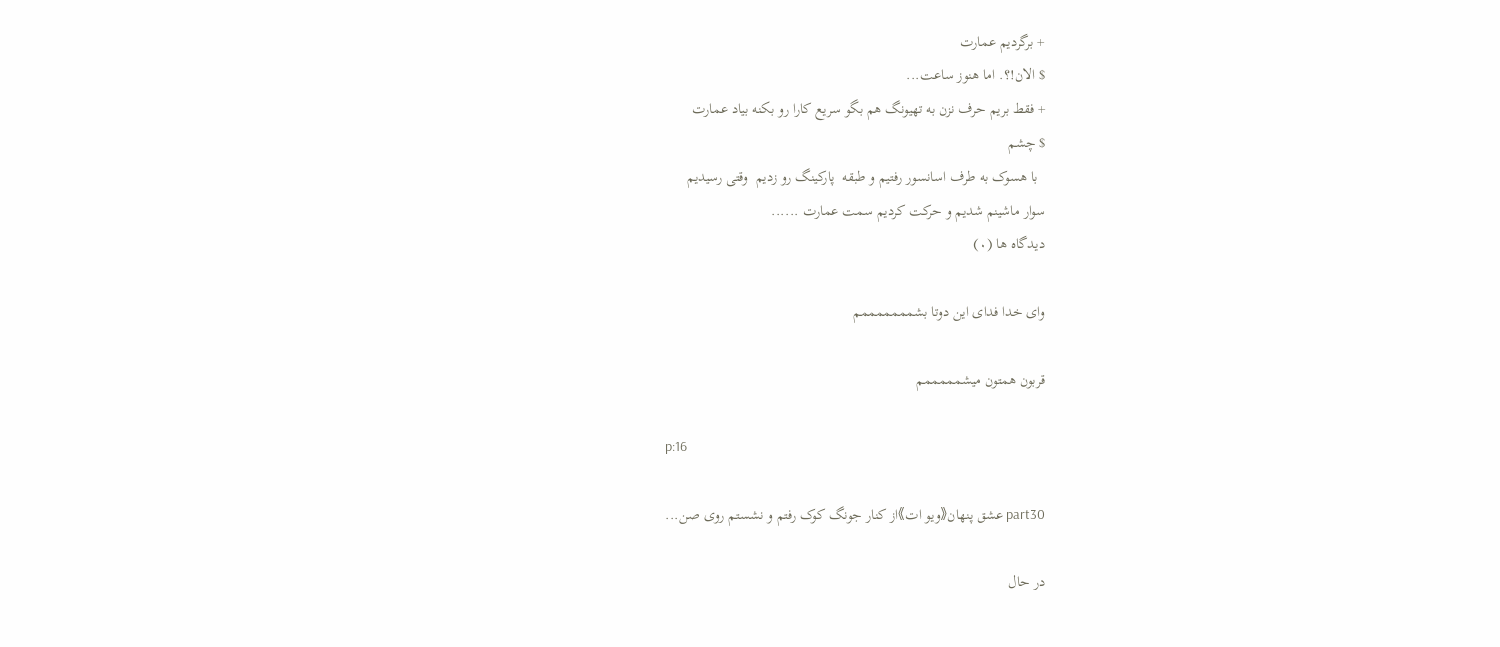+ برگردیم عمارت
$ الان!؟. اما هنوز ساعت‌‌‌‌...
+ فقط بریم حرف نزن به تهیونگ هم بگو سریع کارا رو بکنه بیاد عمارت
$ چشم
  با هسوک به طرف اسانسور رفتیم و طبقه  پارکینگ رو زدیم  وقتی رسیدیم
سوار ماشینم شدیم و حرکت کردیم سمت عمارت ......
دیدگاه ها (۰)

وای خدا فدای این دوتا بشمممممممم

قربون همتون میشمممممم

p:16

part30 عشق پنهان《ویو ات》از کنار جونگ کوک رفتم و نشستم روی صن...

در حال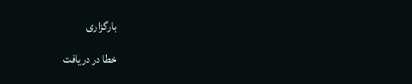بارگزاری

خطا در دریافت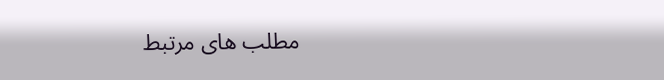مطلب های مرتبط